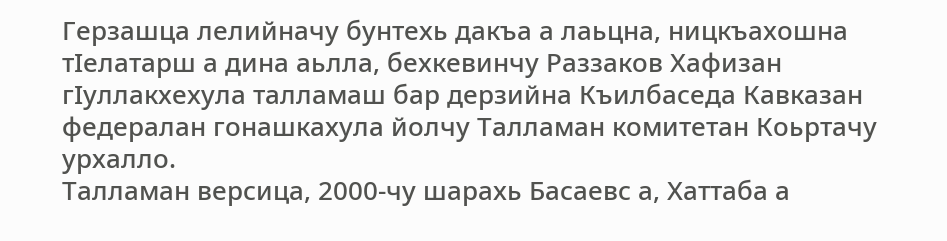Герзашца лелийначу бунтехь дакъа а лаьцна, ницкъахошна тIелатарш а дина аьлла, бехкевинчу Раззаков Хафизан гIуллакхехула талламаш бар дерзийна Къилбаседа Кавказан федералан гонашкахула йолчу Талламан комитетан Коьртачу урхалло.
Талламан версица, 2000-чу шарахь Басаевс а, Хаттаба а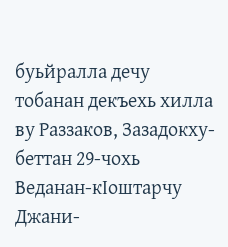буьйралла дечу тобанан декъехь хилла ву Раззаков, Зазадокху-беттан 29-чохь Веданан-кIоштарчу Джани-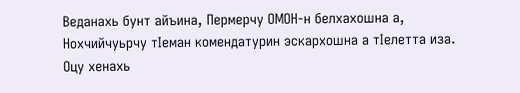Веданахь бунт айъина, Пермерчу ОМОН-н белхахошна а, Нохчийчуьрчу тIеман комендатурин эскархошна а тIелетта иза.
Оцу хенахь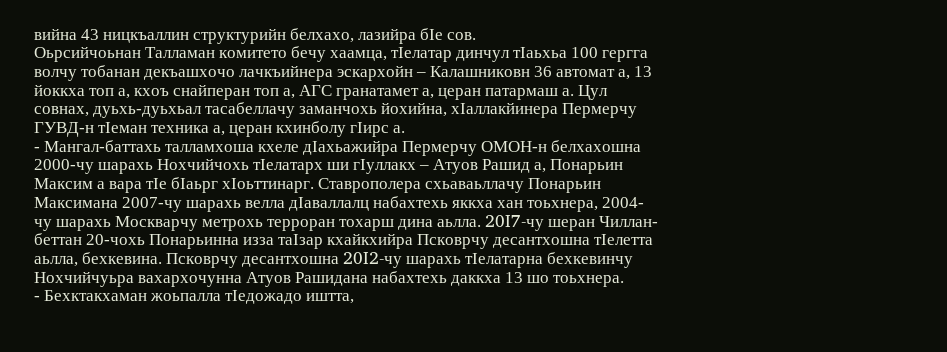вийна 43 ницкъаллин структурийн белхахо, лазийра бIе сов.
Оьрсийчоьнан Талламан комитето бечу хаамца, тIелатар динчул тIаьхьа 100 гергга волчу тобанан декъашхочо лачкъийнера эскархойн – Калашниковн 36 автомат а, 13 йоккха топ а, кхоъ снайперан топ а, АГС гранатамет а, церан патармаш а. Цул совнах, дуьхь-дуьхьал тасабеллачу заманчохь йохийна, хIаллакйинера Пермерчу ГУВД-н тIеман техника а, церан кхинболу гIирс а.
- Мангал-баттахь талламхоша кхеле дIахьажийра Пермерчу ОМОН-н белхахошна 2000-чу шарахь Нохчийчохь тIелатарх ши гIуллакх – Атуов Рашид а, Понарьин Максим а вара тIе бIаьрг хIоьттинарг. Ставрополера схьаваьллачу Понарьин Максимана 2007-чу шарахь велла дIаваллалц набахтехь яккха хан тоьхнера, 2004-чу шарахь Москварчу метрохь терроран тохарш дина аьлла. 20I7-чу шеран Чиллан-беттан 20-чохь Понарьинна изза таIзар кхайкхийра Псковрчу десантхошна тIелетта аьлла, бехкевина. Псковрчу десантхошна 20I2-чу шарахь тIелатарна бехкевинчу Нохчийчуьра вахархочунна Атуов Рашидана набахтехь даккха 13 шо тоьхнера.
- Бехктакхаман жоьпалла тIедожадо иштта,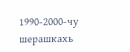1990-2000-чу шерашкахь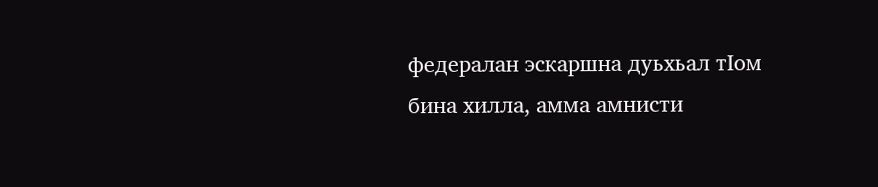федералан эскаршна дуьхьал тIом бина хилла, амма амнисти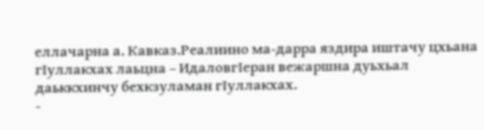еллачарна а. Кавказ.Реалиино ма-дарра яздира иштачу цхьана гIуллакхах лаьцна – ИдаловгIеран вежаршна дуьхьал даьккхинчу бехкзуламан гIуллакхах.
-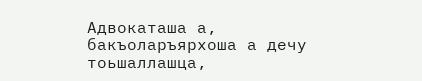Адвокаташа а, бакъоларъярхоша а дечу тоьшаллашца,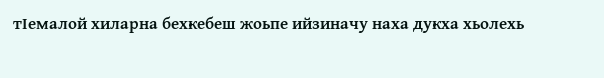тIемалой хиларна бехкебеш жоьпе ийзиначу наха дукха хьолехь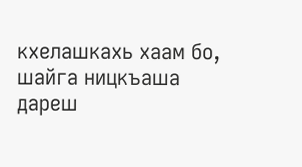кхелашкахь хаам бо, шайга ницкъаша дареш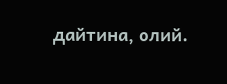дайтина, олий.